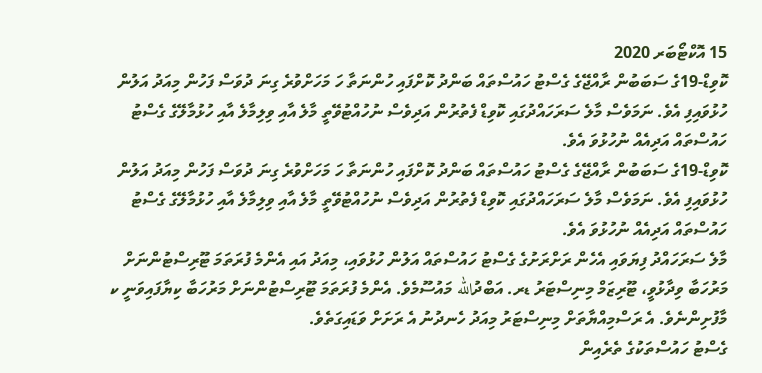15 އޮކްޓޯބަރ 2020
ކޮވިޑް-19ގެ ސަބަބުން ރާއްޖޭގެ ގެސްޓު ހައުސްތައް ބަންދު ކޮށްފައި ހުންނަތާ ހަ މަހަށްވުރެ ގިނަ ދުވަސް ފަހުން މިއަދު އަލުން ހުޅުވައިފި އެވެ. ނަމަވެސް މާލެ ސަރަހައްދުގައި ކޮވިޑް ފެތުރުން އަދިވެސް ނުހުއްޓުވޭތީ މާލެ އާއި ވިލިމާލެ އާއި ހުޅުމާލޭގެ ގެސްޓު ހައުސްތައް އަދިއެއް ނުހުޅުވަ އެވެ.
ކޮވިޑް-19ގެ ސަބަބުން ރާއްޖޭގެ ގެސްޓު ހައުސްތައް ބަންދު ކޮށްފައި ހުންނަތާ ހަ މަހަށްވުރެ ގިނަ ދުވަސް ފަހުން މިއަދު އަލުން ހުޅުވައިފި އެވެ. ނަމަވެސް މާލެ ސަރަހައްދުގައި ކޮވިޑް ފެތުރުން އަދިވެސް ނުހުއްޓުވޭތީ މާލެ އާއި ވިލިމާލެ އާއި ހުޅުމާލޭގެ ގެސްޓު ހައުސްތައް އަދިއެއް ނުހުޅުވަ އެވެ.
މާލެ ސަރަހައްދު ފިޔަވައި އެހެން ރަށްރަށުގެ ގެސްޓު ހައުސްތައް އަލުން ހުޅުވައި، މިއަދު އައި އެންމެ ފުރަތަމަ ޓޫރިސްޓުންނަށް މަރުހަބާ ވިދާޅުވީ، ޓޫރިޒަމް މިނިސްޓަރު ޑރ. އަބްދުالله މައުސޫމެވެ. އެންމެ ފުރަތަމަ ޓޫރިސްޓުންނަށް މަރުހަބާ ކިޔާފައިވަނީ ކ މާފުށިންނެވެ. އެ ރަސްމިއްޔާތަށް މިނިސްޓަރު މިއަދު ހެނދުނު އެ ރަށަށް ވަޑައިގަތެވެ.
ގެސްޓު ހައުސްތަކުގެ ތެރެއިން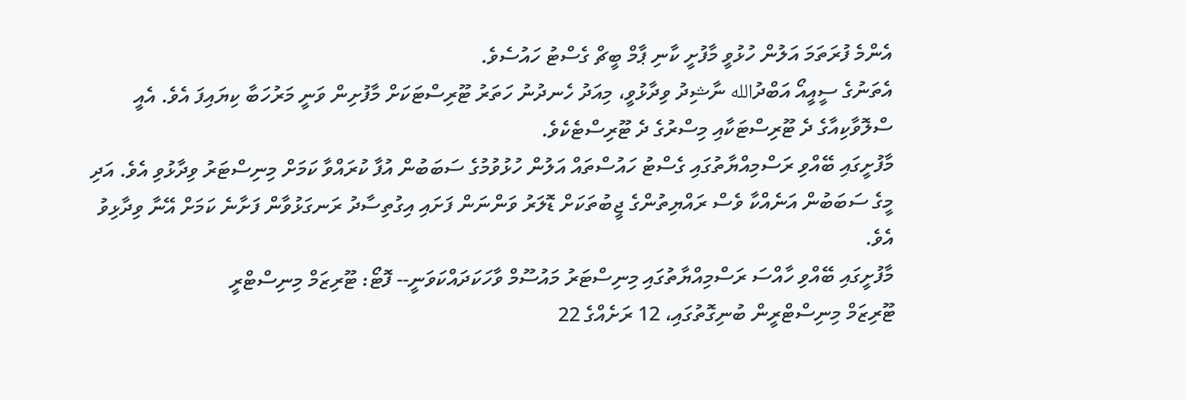އެންމެ ފުރަތަމަ އަލުން ހުޅުވީ މާފުށީ ކާނި ޕާމް ބީޗް ގެސްޓު ހައުސެވެ.
އެތަނުގެ ސީއީއޯ އަބްދުالله ނާޝިދު ވިދާޅުވީ، މިއަދު ހެނދުނު ހަތަރު ޓޫރިސްޓަކަށް މާފުށިން ވަނީ މަރުހަބާ ކިޔައިފަ އެވެ. އެއީ ސްލޮވާކިއާގެ ދެ ޓޫރިސްޓަކާއި މިސްރުގެ ދެ ޓޫރިސްޓެކެވެ.
މާފުށީގައި ބޭއްވި ރަސްމިއްޔާތުގައި ގެސްޓު ހައުސްތައް އަލުން ހުޅުވުމުގެ ސަބަބުން އުފާ ކުރައްވާ ކަމަށް މިނިސްޓަރު ވިދާޅުވި އެވެ. އަދި މީގެ ސަބަބުން އަނެއްކާ ވެސް ރައްޔިތުންގެ ޖީބުތަކަށް ޑޮލަރު ވަންނަން ފަށައި އިގުތިސާދު ރަނގަޅުވާން ފަށާނެ ކަމަށް އޭނާ ވިދާޅިވު އެވެ.
މާފުށީގައި ބޭއްވި ހާއްސަ ރަސްމިއްޔާތުގައި މިނިސްޓަރު މައުސޫމް ވާހަކަދައްކަވަނީ-- ފޮޓޯ: ޓޫރިޒަމް މިނިސްޓްރީ
ޓޫރިޒަމް މިނިސްޓްރީން ބުނިގޮތުގައި، 12 ރަށެއްގެ 22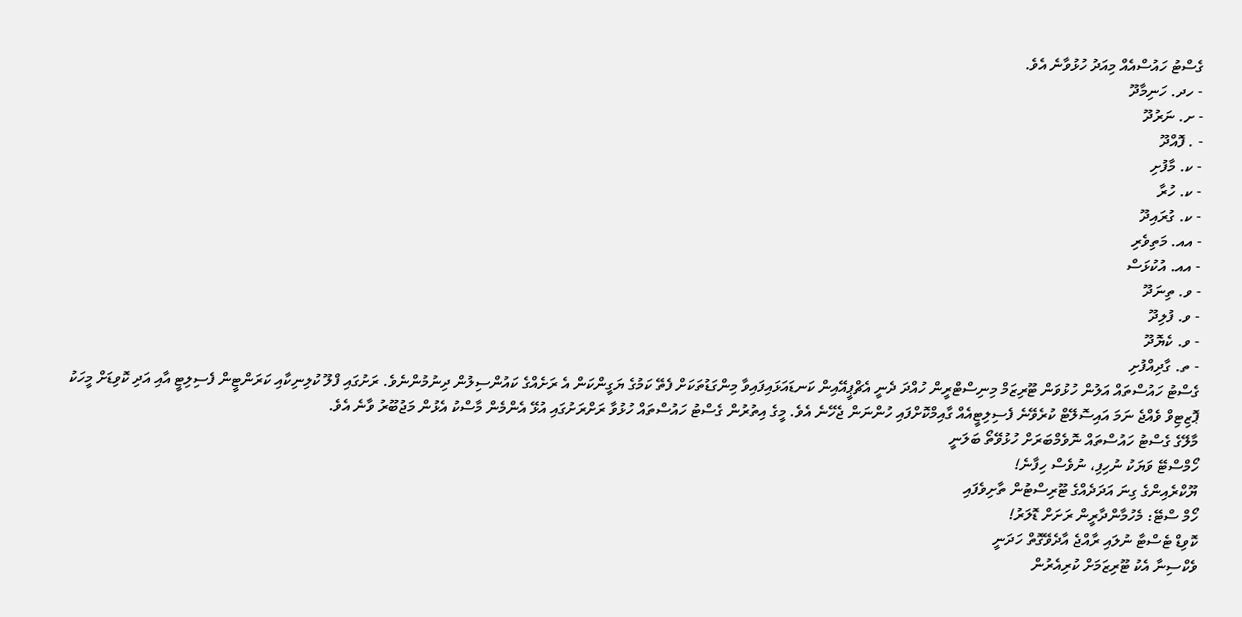ގެސްޓު ހައުސްއެއް މިއަދު ހުޅުވާނެ އެވެ.
- ހދ. ހަނިމާދޫ
- ށ. ނަރުދޫ
- . ފޮއްދޫ
- ކ. މާފުށި
- ކ. ހުރާ
- ކ. ގުރައިދޫ
- އއ. މަތިވެރި
- އއ. އުކުޅަސް
- ވ. ތިނަދޫ
- ވ. ފުލިދޫ
- ވ. ކެޔޮދޫ
- ތ. ގާދިއްފުށި
ގެސްޓު ހައުސްތައް އަލުން ހުޅުވަން ޓޫރިޒަމް މިނިސްޓްރީން ހުއްދަ ދެނީ އެޗްޕީއޭއިން ކަނޑައަޅައިފައިވާ މިންގަޑުތަކަށް ފެތޭ ކަމުގެ ޔަގީންކަން އެ ރަށެއްގެ ކައުންސިލުން ދިނުމުންނެވެ. ރަށުގައި ފްލޫ ކުލިނިކާއި ކަރަންޓީން ފެސިލިޓީ އާއި އަދި ކޮވިޑަށް މީހަކު ޕޮޒިޓިވް ވެއްޖެ ނަމަ އައިސޮލޭޓް ކުރެވޭނެ ފެސިލިޓީއެއް ގާއިމްކޮށްފައި ހުންނަން ޖެހޭނެ އެވެ. މީގެ އިތުރުން ގެސްޓު ހައުސްތައް ހުޅުވާ ރަށްރަށުގައި އުޅޭ އެންމެން މާސްކު އެޅުން މަޖުބޫރު ވާނެ އެވެ.
މާލޭގެ ގެސްޓު ހައުސްތައް ނޮވެމްބަރަށް ހުޅުވޭތޯ ބަލަނީ
ހޯމްސްޓޭ ވަޔަކު ނުހިފި، ނުވެސް ހިފާނެ!
ޔޫކްރެއިންގެ ގިނަ އަދަދެއްގެ ޓޫރިސްޓުން ތާށިވެފައި
ހޯމް ސްޓޭ: މެހުމާންދާރީން ރަށަށް ޑޮލަރު!
ކޮވިޑް ޓެސްޓާ ނުލައި ރާއްޖެ އާދެވޭގޮތް ހަދަނީ
ވެކްސިނާ އެކު ޓޫރިޒަމަށް ކުރިއެރުން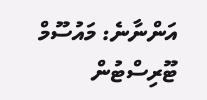އަންނާނެ: މައުސޫމް
ޓޫރިސްޓުން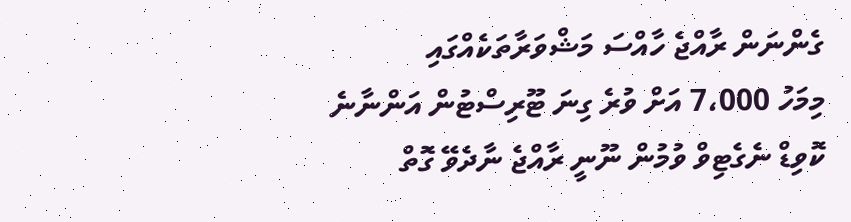ގެންނަން ރާއްޖެ ހާއްސަ މަޝްވަރާތަކެއްގައި
މިމަހު 7،000 އަށް ވުރެ ގިނަ ޓޫރިސްޓުން އަންނާނެ
ކޮވިޑް ނެގެޓިވް ވުމުން ނޫނީ ރާއްޖެ ނާދެވޭ ގޮތް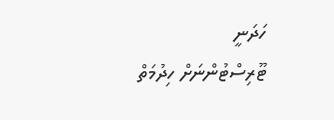ހަދަނީ
ޓޫރިސްޓުންނަށް ހިދުމަތް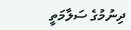ދިނުމުގެ ސަލާމަތީ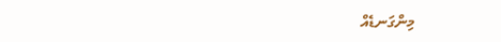މިންގަނޑެއް